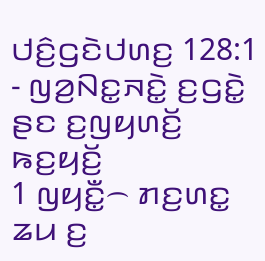ꤓꤢꤨ꤬ꤞꤢꤧꤓꤛꤢ꤬ 128:1 - ꤜꤤ꤬ꤡꤢ꤭ꤏꤢꤧ꤭ ꤢ꤬ꤞꤢꤧ꤭ ꤔꤢ ꤢ꤬ꤜꤟꤛꤢꤩ꤬ ꤒꤢ꤬ꤟꤢꤩ꤬
1 ꤜꤟꤢꤪ꤭꤮ ꤊꤢ꤬ꤛꤢ꤭ ꤘꤣ ꤢ꤬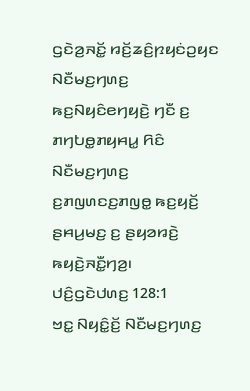ꤞꤢꤧꤤ꤬ꤏꤢꤩ꤭ ꤙꤢꤩ꤬ꤘꤢꤨ꤬ꤐꤟꤢꤦꤑꤟꤢ ꤡꤢꤪꤗꤢ꤬ꤚꤛꤢ꤬ ꤒꤢ꤬ꤡꤟꤢꤨꤕꤚꤟꤢꤧ꤬ ꤚꤢꤪ ꤢ꤬ ꤊꤚꤝꤥ꤭ꤊꤟꤌꤣ꤭ ꤖꤢꤨ ꤡꤢꤪꤗꤢ꤬ꤚꤛꤢ꤬ ꤢ꤬ꤊꤜꤛꤢꤢ꤬ꤊꤜꤥ꤭ ꤒꤢ꤬ꤟꤢꤩ꤬ ꤔꤌꤣ꤬ꤗꤢ꤬ ꤢ꤬ ꤔꤟꤤꤙꤢꤧ꤬ ꤒꤟꤢꤧ꤬ꤏꤢꤪ꤭ꤚꤤ꤬꤯
ꤓꤢꤨ꤬ꤞꤢꤧꤓꤛꤢ꤬ 128:1
ꤠꤢ꤭ ꤡꤟꤢꤨ꤭ꤢꤩ꤬ ꤡꤢꤪꤗꤢ꤬ꤚꤛꤢ꤬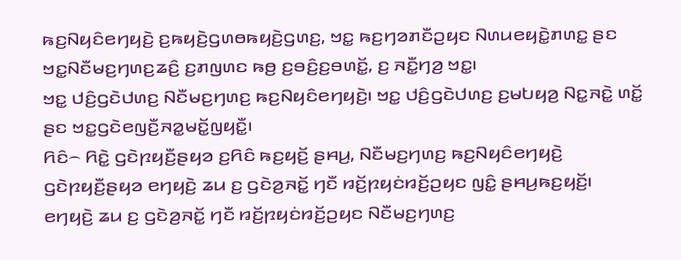ꤒꤢ꤬ꤡꤟꤢꤨꤕꤚꤟꤢꤧ꤬ ꤢ꤬ꤒꤟꤢꤧ꤬ꤞꤛꤥꤒꤟꤢꤧ꤬ꤞꤛꤢ꤬, ꤠꤢ꤭ ꤒꤢ꤬ꤚꤤꤊꤢꤪꤑꤟꤢ ꤡꤛꤣꤕꤟꤢꤧ꤭ꤊꤛꤢ꤭ ꤔꤢ ꤠꤢ꤭ꤡꤢꤪꤗꤢ꤬ꤚꤛꤢ꤬ꤘꤢꤨ꤬ ꤢ꤬ꤊꤜꤛꤢ ꤒꤥ꤬ ꤢ꤬ꤋꤢꤨ꤬ꤢ꤬ꤋꤛꤢꤩ꤭, ꤢ꤬ ꤏꤢꤪ꤭ꤚꤤ꤬ ꤠꤢ꤭꤯
ꤠꤢ꤭ ꤓꤢꤨ꤬ꤞꤢꤧꤓꤛꤢ꤬ ꤡꤢꤪꤗꤢ꤬ꤚꤛꤢ꤬ ꤒꤢ꤬ꤡꤟꤢꤨꤕꤚꤟꤢꤧ꤬꤯ ꤠꤢ꤭ ꤓꤢꤨ꤬ꤞꤢꤧꤓꤛꤢ꤬ ꤢ꤬ꤗꤝꤟꤤ꤬ ꤡꤢ꤭ꤏꤢꤧ꤭ ꤛꤢꤩ꤭ ꤔꤢ ꤠꤢ꤭ꤞꤢꤧꤕꤜꤢꤪ꤬ꤏꤤ꤭ꤗꤢꤩ꤭ꤜꤟꤢꤪ꤭꤯
ꤖꤢꤨ꤮ ꤖꤢꤧ꤭ ꤞꤢꤧꤐꤟꤢꤪ꤬ꤔꤟꤤ ꤢ꤬ꤖꤢꤨ ꤒꤢ꤬ꤟꤢꤩ꤬ ꤔꤌꤣ꤬, ꤡꤢꤪꤗꤢ꤬ꤚꤛꤢ꤬ ꤒꤢ꤬ꤡꤟꤢꤨꤕꤚꤟꤢꤧ꤬ ꤞꤢꤧꤐꤟꤢꤪ꤬ꤔꤟꤤ ꤕꤚꤟꤢꤧ꤬ ꤘꤣ ꤢ꤬ ꤞꤢꤧꤤ꤬ꤏꤢꤩ꤭ ꤚꤢꤪ ꤙꤢꤩ꤬ꤐꤟꤢꤦꤙꤢꤩ꤬ꤑꤟꤢ ꤜꤢꤨ꤭ ꤔꤌꤣ꤬ꤒꤢ꤬ꤟꤢꤩ꤬꤯
ꤕꤚꤟꤢꤧ꤬ ꤘꤣ ꤢ꤬ ꤞꤢꤧꤤ꤬ꤏꤢꤩ꤭ ꤚꤢꤪ ꤙꤢꤩ꤬ꤐꤟꤢꤦꤙꤢꤩ꤬ꤑꤟꤢ ꤡꤢꤪꤗꤢ꤬ꤚꤛꤢ꤬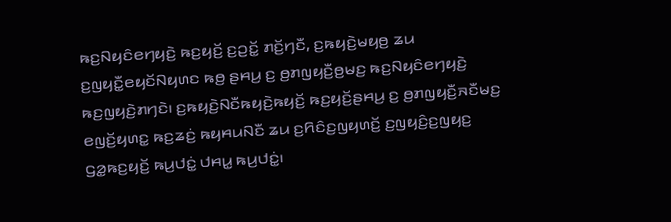ꤒꤢ꤬ꤡꤟꤢꤨꤕꤚꤟꤢꤧ꤬ ꤒꤢ꤬ꤟꤢꤩ꤬ ꤢ꤬ꤑꤢꤩ꤭ ꤊꤢꤩ꤬ꤚꤢꤪ, ꤢ꤬ꤒꤟꤢꤧ꤬ꤗꤟꤥ꤬ ꤘꤣ ꤢ꤬ꤜꤟꤢꤪ꤭ꤕꤟꤢꤩꤡꤟꤛꤢ ꤒꤥ꤬ ꤔꤌꤣ꤬ ꤢ꤬ ꤥ꤬ꤊꤜꤟꤢꤪ꤬ꤥ꤬ꤗꤢ꤬ ꤒꤢ꤬ꤡꤟꤢꤨꤕꤚꤟꤢꤧ꤬ ꤒꤢ꤬ꤜꤟꤢꤧ꤬ꤊꤚꤢꤧ꤯ ꤢ꤬ꤒꤟꤢꤧ꤬ꤡꤢꤪꤒꤟꤢꤧ꤬ꤒꤟꤢꤩ꤬ ꤒꤢ꤬ꤟꤢꤩ꤬ꤔꤌꤣ꤬ ꤢ꤬ ꤥ꤬ꤊꤜꤟꤢꤪ꤬ꤏꤢꤪꤗꤢ꤬ ꤕꤜꤢꤩ꤬ꤟꤛꤢ꤭ ꤒꤢ꤬ꤘꤢꤦ꤬ ꤒꤟꤌꤣꤡꤢꤪ ꤘꤣ ꤢ꤬ꤖꤢꤨꤢ꤬ꤜꤟꤛꤢꤩ꤬ ꤢ꤬ꤜꤟꤢꤨ꤬ꤢ꤬ꤜꤟꤢ꤬ ꤞꤤ꤭ꤒꤢ꤬ꤟꤢꤩ꤬ ꤒꤣ꤬ꤓꤢꤦ꤭ ꤓꤌꤣ꤭ ꤒꤣ꤬ꤓꤢꤦ꤭꤯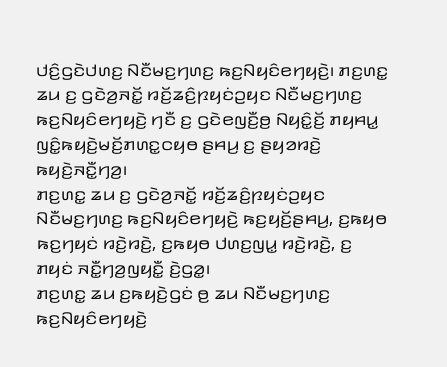ꤓꤢꤨ꤬ꤞꤢꤧꤓꤛꤢ꤬ ꤡꤢꤪꤗꤢ꤬ꤚꤛꤢ꤬ ꤒꤢ꤬ꤡꤟꤢꤨꤕꤚꤟꤢꤧ꤬꤯ ꤊꤢ꤬ꤛꤢ꤭ ꤘꤣ ꤢ꤬ ꤞꤢꤧꤤ꤬ꤏꤢꤩ꤭ ꤙꤢꤩ꤬ꤘꤢꤨ꤬ꤐꤟꤢꤦꤑꤟꤢ ꤡꤢꤪꤗꤢ꤬ꤚꤛꤢ꤬ ꤒꤢ꤬ꤡꤟꤢꤨꤕꤚꤟꤢꤧ꤬ ꤚꤢꤪ ꤢ꤬ ꤞꤢꤧꤕꤜꤢꤪ꤬ꤥ꤬ ꤡꤟꤢꤨ꤭ꤢꤩ꤬ ꤊꤟꤌꤣ꤭ ꤜꤢꤨ꤭ꤒꤟꤢꤧ꤬ꤗꤢꤩ꤬ꤊꤛꤢ꤭ꤍꤟꤥ ꤔꤌꤣ꤬ ꤢ꤬ ꤔꤟꤤꤙꤢꤧ꤬ ꤒꤟꤢꤧ꤬ꤏꤢꤪ꤭ꤚꤤ꤬꤯
ꤊꤢ꤬ꤛꤢ꤭ ꤘꤣ ꤢ꤬ ꤞꤢꤧꤤ꤬ꤏꤢꤩ꤭ ꤙꤢꤩ꤬ꤘꤢꤨ꤬ꤐꤟꤢꤦꤑꤟꤢ ꤡꤢꤪꤗꤢ꤬ꤚꤛꤢ꤬ ꤒꤢ꤬ꤡꤟꤢꤨꤕꤚꤟꤢꤧ꤬ ꤒꤢ꤬ꤟꤢꤩ꤬ꤔꤌꤣ꤬, ꤢ꤬ꤒꤟꤥ ꤒꤢ꤬ꤚꤟꤢꤦ ꤙꤢꤧ꤬ꤙꤢꤧ꤬, ꤢ꤬ꤒꤟꤥ ꤓꤛꤢ꤬ꤜꤣ꤭ ꤙꤢꤧ꤬ꤙꤢꤧ꤬, ꤢ꤬ ꤊꤟꤢꤦ ꤏꤢꤪ꤭ꤚꤤ꤬ꤜꤟꤢꤪ꤭ ꤢꤧ꤬ꤞꤤ꤭꤯
ꤊꤢ꤬ꤛꤢ꤭ ꤘꤣ ꤢ꤬ꤒꤟꤢꤧ꤬ꤞꤢꤦ ꤥ꤬ ꤘꤣ ꤡꤢꤪꤗꤢ꤬ꤚꤛꤢ꤬ ꤒꤢ꤬ꤡꤟꤢꤨꤕꤚꤟꤢꤧ꤬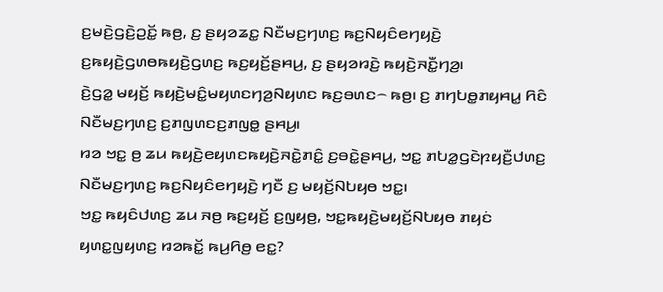ꤢ꤬ꤗꤢꤧ꤬ꤞꤢꤧ꤬ꤑꤢꤩ꤭ ꤒꤥ꤬, ꤢ꤬ ꤔꤟꤤꤘꤢ꤭ ꤡꤢꤪꤗꤢ꤬ꤚꤛꤢ꤬ ꤒꤢ꤬ꤡꤟꤢꤨꤕꤚꤟꤢꤧ꤬ ꤢ꤬ꤒꤟꤢꤧ꤬ꤞꤛꤥꤒꤟꤢꤧ꤬ꤞꤛꤢ꤬ ꤒꤢ꤬ꤟꤢꤩ꤬ꤔꤌꤣ꤬, ꤢ꤬ ꤔꤟꤤꤙꤢꤧ꤬ ꤒꤟꤢꤧ꤬ꤏꤢꤪ꤭ꤚꤤ꤬꤯
ꤢꤧ꤬ꤞꤤ꤭ ꤗꤟꤢꤩ꤬ ꤒꤟꤢꤧ꤬ꤗꤢꤨ꤭ꤗꤟꤛꤢꤚꤤ꤬ꤡꤟꤛꤢ ꤒꤢ꤬ꤋꤛꤢ꤮ ꤒꤥ꤬꤯ ꤢ꤬ ꤊꤚꤝꤥ꤭ꤊꤟꤌꤣ꤭ ꤖꤢꤨ ꤡꤢꤪꤗꤢ꤬ꤚꤛꤢ꤬ ꤢ꤬ꤊꤜꤛꤢꤢ꤬ꤊꤜꤥ꤭ ꤔꤌꤣ꤬꤯
ꤙꤤ ꤠꤢ꤭ ꤥ꤬ ꤘꤣ ꤒꤟꤢꤧ꤬ꤕꤟꤛꤢꤒꤟꤢꤧ꤬ꤏꤢꤧ꤭ꤊꤢꤨ꤭ ꤢ꤬ꤋꤢꤧ꤭ꤔꤌꤣ꤬, ꤠꤢ꤭ ꤊꤝꤤ꤭ꤞꤢꤧꤐꤟꤢꤪ꤬ꤓꤛꤢ꤬ ꤡꤢꤪꤗꤢ꤬ꤚꤛꤢ꤬ ꤒꤢ꤬ꤡꤟꤢꤨꤕꤚꤟꤢꤧ꤬ ꤚꤢꤪ ꤢ꤬ ꤗꤟꤢꤩ꤬ꤡꤝꤟꤥ ꤠꤢ꤭꤯
ꤠꤢ꤭ ꤒꤟꤢꤨꤓꤛꤢ꤬ ꤘꤣ ꤏꤥ꤬ ꤒꤢ꤬ꤟꤢꤩ꤬ ꤢ꤬ꤜꤟꤥ꤬, ꤠꤢ꤭ꤒꤟꤢꤧ꤬ꤗꤟꤢꤩ꤬ꤡꤝꤟꤥ ꤊꤟꤢꤦ ꤟꤛꤢ꤭ꤜꤟꤛꤢ꤬ ꤙꤤꤒꤢꤩ꤭ ꤒꤣ꤬ꤖꤥ꤬ ꤕꤢ꤭?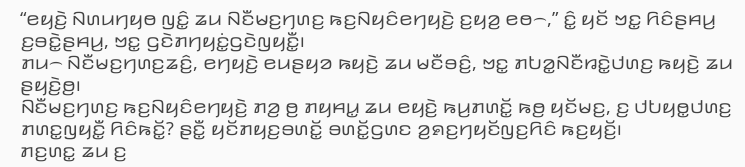“ꤕꤟꤢꤧ꤬ ꤡꤛꤣꤚꤟꤥ ꤜꤢꤨ꤭ ꤘꤣ ꤡꤢꤪꤗꤢ꤬ꤚꤛꤢ꤬ ꤒꤢ꤬ꤡꤟꤢꤨꤕꤚꤟꤢꤧ꤬ ꤢ꤬ꤟꤤ꤬ ꤕꤥ꤮,” ꤢꤨ꤭ ꤟꤢꤩ ꤠꤢ꤭ ꤖꤢꤨꤔꤌꤣ꤬ ꤢ꤬ꤋꤢꤧ꤭ꤔꤌꤣ꤬, ꤠꤢ꤭ ꤞꤢꤧꤊꤚꤟꤢꤦ꤭ꤞꤢꤧꤜꤟꤢꤪ꤭꤯
ꤊꤣ꤮ ꤡꤢꤪꤗꤢ꤬ꤚꤛꤢ꤬ꤘꤢꤨ꤬, ꤕꤚꤟꤢꤧ꤬ ꤕꤣꤔꤟꤤ ꤒꤟꤢꤧ꤬ ꤘꤣ ꤗꤢꤪꤋꤢꤨ꤬, ꤠꤢ꤭ ꤊꤝꤤ꤭ꤡꤢꤪꤙꤢꤧ꤭ꤓꤛꤢ꤬ ꤒꤟꤢꤧ꤬ ꤘꤣ ꤔꤟꤢꤧ꤬ꤥ꤬꤯
ꤡꤢꤪꤗꤢ꤬ꤚꤛꤢ꤬ ꤒꤢ꤬ꤡꤟꤢꤨꤕꤚꤟꤢꤧ꤬ ꤊꤤ꤬ ꤥ꤬ ꤊꤟꤌꤣ꤭ ꤘꤣ ꤕꤟꤢꤧ꤬ ꤒꤣ꤬ꤊꤛꤢꤩ꤭ ꤒꤥ꤬ ꤟꤢꤩꤗꤢ꤬, ꤢ꤬ ꤓꤝꤟꤥ꤭ꤓꤛꤢ꤬ ꤊꤛꤢ꤭ꤜꤟꤢꤪ꤭ ꤖꤢꤨꤒꤢꤩ꤭? ꤔꤢꤪ꤭ ꤟꤢꤩꤊꤟꤢ꤬ꤋꤛꤢꤩ꤭ ꤋꤛꤢꤩ꤭ꤞꤛꤢ ꤤ꤬ꤎꤢ꤬ꤚꤟꤢꤩꤜꤢ꤬ꤖꤢꤨ ꤒꤢ꤬ꤟꤢꤩ꤬꤯
ꤊꤢ꤬ꤛꤢ꤭ ꤘꤣ ꤢ꤬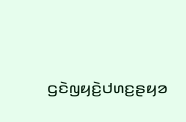ꤞꤢꤧꤜꤟꤢꤧ꤬ꤓꤛꤢ꤬ꤔꤟꤤ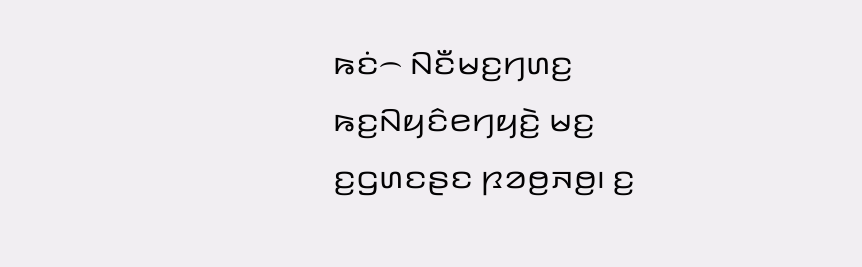ꤒꤢꤦ꤮ ꤡꤢꤪꤗꤢ꤬ꤚꤛꤢ꤬ ꤒꤢ꤬ꤡꤟꤢꤨꤕꤚꤟꤢꤧ꤬ ꤗꤢ꤬ ꤢ꤬ꤞꤛꤢꤔꤢ ꤐꤤꤥ꤬ꤏꤥ꤬꤯ ꤢ꤬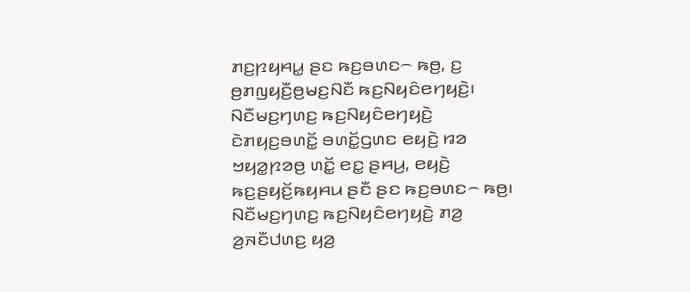ꤊꤢ꤬ꤐꤟꤌꤣ꤭ ꤔꤢ ꤒꤢ꤬ꤋꤛꤢ꤮ ꤒꤥ꤬, ꤢ꤬ ꤥ꤬ꤊꤜꤟꤢꤪ꤬ꤥ꤬ꤗꤢ꤬ꤡꤢꤪ ꤒꤢ꤬ꤡꤟꤢꤨꤕꤚꤟꤢꤧ꤬꤯
ꤡꤢꤪꤗꤢ꤬ꤚꤛꤢ꤬ ꤒꤢ꤬ꤡꤟꤢꤨꤕꤚꤟꤢꤧ꤬ ꤢꤧꤊꤟꤢ꤬ꤋꤛꤢꤩ꤭ ꤋꤛꤢꤩ꤭ꤞꤛꤢ ꤕꤟꤢꤧ꤬ ꤙꤤ ꤠꤟꤤ꤭ꤐꤤꤥ꤬ ꤛꤢꤩ꤭ ꤕꤢ꤭ ꤔꤌꤣ꤬, ꤕꤟꤢꤧ꤬ ꤒꤢ꤬ꤔꤟꤢꤩ꤬ꤒꤟꤌꤣ ꤔꤢꤪ ꤔꤢ ꤒꤢ꤬ꤋꤛꤢ꤮ ꤒꤥ꤬꤯
ꤡꤢꤪꤗꤢ꤬ꤚꤛꤢ꤬ ꤒꤢ꤬ꤡꤟꤢꤨꤕꤚꤟꤢꤧ꤬ ꤊꤤ꤬ ꤤ꤬ꤏꤢꤪꤓꤛꤢ꤬ ꤟꤤ꤬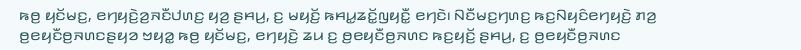ꤒꤥ꤬ ꤟꤢꤩꤗꤢ꤬, ꤕꤚꤟꤢꤧ꤬ꤤ꤬ꤏꤢꤪꤓꤛꤢ꤬ ꤟꤤ꤬ ꤔꤌꤣ꤬, ꤢ꤬ ꤗꤟꤢꤩ꤬ ꤒꤌꤣ꤭ꤘꤢꤩ꤭ꤜꤟꤢꤪ꤭ ꤕꤚꤢꤧ꤯ ꤡꤢꤪꤗꤢ꤬ꤚꤛꤢ꤬ ꤒꤢ꤬ꤡꤟꤢꤨꤕꤚꤟꤢꤧ꤬ ꤊꤤ꤬ ꤥ꤬ꤕꤟꤢꤪꤥ꤬ꤏꤛꤢꤔꤟꤤ ꤠꤟꤤ꤭ ꤒꤥ꤬ ꤟꤢꤩꤗꤢ꤬, ꤕꤚꤟꤢꤧ꤬ ꤘꤣ ꤢ꤬ ꤥ꤬ꤕꤟꤢꤪꤥ꤬ꤏꤛꤢ ꤒꤢ꤬ꤟꤢꤩ꤬ ꤔꤌꤣ꤬, ꤢ꤬ ꤥ꤬ꤕꤟꤢꤪꤥ꤬ꤏꤛꤢ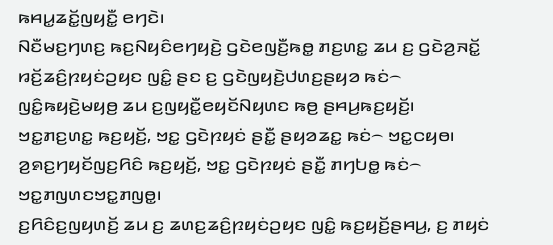ꤒꤌꤣ꤭ꤘꤢꤩ꤭ꤜꤟꤢꤪ꤭ ꤕꤚꤢꤧ꤯
ꤡꤢꤪꤗꤢ꤬ꤚꤛꤢ꤬ ꤒꤢ꤬ꤡꤟꤢꤨꤕꤚꤟꤢꤧ꤬ ꤞꤢꤧꤕꤜꤢꤪ꤬ꤒꤥ꤭ ꤊꤢ꤬ꤛꤢ꤭ ꤘꤣ ꤢ꤬ ꤞꤢꤧꤤ꤬ꤏꤢꤩ꤭ ꤙꤢꤩ꤬ꤘꤢꤨ꤬ꤐꤟꤢꤦꤑꤟꤢ ꤜꤢꤨ꤭ ꤔꤢ ꤢ꤬ ꤞꤢꤧꤜꤟꤢꤧ꤬ꤓꤛꤢ꤬ꤔꤟꤤ ꤒꤢꤦ꤮ ꤜꤢꤨ꤭ꤒꤟꤢꤧ꤬ꤗꤟꤥ꤬ ꤘꤣ ꤢ꤬ꤜꤟꤢꤪ꤭ꤕꤟꤢꤩꤡꤟꤛꤢ ꤒꤥ꤬ ꤔꤌꤣ꤬ꤒꤢ꤬ꤟꤢꤩ꤬꤯
ꤠꤢ꤭ꤊꤢ꤬ꤛꤢ꤭ ꤒꤢ꤬ꤟꤢꤩ꤬, ꤠꤢ꤭ ꤞꤢꤧꤐꤟꤢꤦ ꤔꤢꤪ꤭ ꤔꤟꤤꤘꤢ꤭ ꤒꤢꤦ꤮ ꤠꤢ꤭ꤍꤟꤥ꤯ ꤤ꤬ꤎꤢ꤬ꤚꤟꤢꤩꤜꤢ꤬ꤖꤢꤨ ꤒꤢ꤬ꤟꤢꤩ꤬, ꤠꤢ꤭ ꤞꤢꤧꤐꤟꤢꤦ ꤔꤢꤪ꤭ ꤊꤚꤝꤥ꤭ ꤒꤢꤦ꤮ ꤠꤢ꤭ꤊꤜꤛꤢꤠꤢ꤭ꤊꤜꤥ꤭꤯
ꤢ꤬ꤖꤢꤨꤢ꤬ꤜꤟꤛꤢꤩ꤬ ꤘꤣ ꤢ꤬ ꤘꤛꤢ꤬ꤘꤢꤨ꤬ꤐꤟꤢꤦꤑꤟꤢ ꤜꤢꤨ꤭ ꤒꤢ꤬ꤟꤢꤩ꤬ꤔꤌꤣ꤬, ꤢ꤬ ꤊꤟꤢꤦ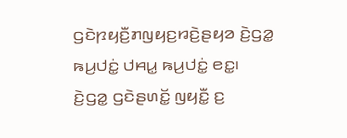ꤞꤢꤧꤐꤟꤢꤪ꤬ꤊꤜꤟꤢ꤬ꤙꤢꤧ꤬ꤔꤟꤤ ꤢꤧ꤬ꤞꤤ꤭ ꤒꤣ꤬ꤓꤢꤦ꤭ ꤓꤌꤣ꤭ ꤒꤣ꤬ꤓꤢꤦ꤭ ꤕꤢ꤭꤯
ꤢꤧ꤬ꤞꤤ꤭ ꤞꤢꤧꤔꤛꤢꤩ꤭ ꤜꤟꤢꤪ꤭ ꤢ꤬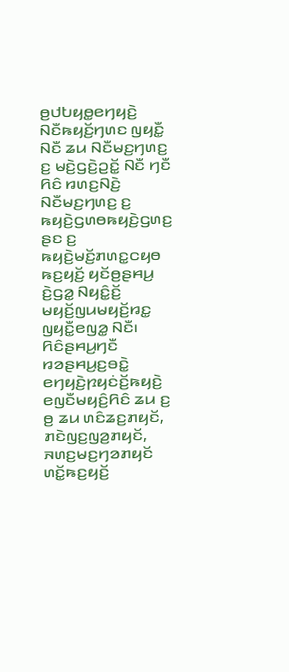ꤥ꤬ꤓꤝꤟꤥ꤭ꤕꤚꤟꤢꤧ꤬ ꤡꤢꤪꤒꤟꤢꤩ꤬ꤚꤛꤢ ꤜꤟꤢꤪ꤭ ꤡꤢꤪ ꤘꤣ ꤡꤢꤪꤗꤢ꤬ꤚꤛꤢ꤬ ꤢ꤬ ꤗꤢꤧ꤬ꤞꤢꤧ꤬ꤑꤢꤩ꤭ ꤡꤢꤪ ꤚꤢꤪ ꤖꤢꤨ ꤙꤛꤢ꤬ꤡꤢꤧ꤬ ꤡꤢꤪꤗꤢ꤬ꤚꤛꤢ꤬ ꤢ꤬ ꤒꤟꤢꤧ꤬ꤞꤛꤥꤒꤟꤢꤧ꤬ꤞꤛꤢ꤬ ꤔꤢ ꤢ꤬ ꤒꤟꤢꤧ꤬ꤗꤢꤩ꤬ꤊꤛꤢ꤭ꤍꤟꤥ ꤒꤢ꤬ꤟꤢꤩ꤬ ꤟꤢꤩꤥ꤬ꤔꤌꤣ꤬ ꤢꤧ꤬ꤞꤤ꤭ ꤡꤟꤢꤨ꤭ꤢꤩ꤬ ꤗꤟꤢꤩ꤬ꤜꤣꤗꤟꤢꤩ꤬ꤙꤢ꤭ ꤜꤟꤢꤪ꤭ꤕꤜꤤ꤭ ꤡꤢꤪ꤯
ꤖꤢꤨꤔꤌꤣ꤬ꤚꤢꤪ ꤙꤤꤔꤌꤣ꤬ꤢ꤬ꤋꤢꤧ꤭ ꤕꤚꤟꤢꤧ꤬ꤐꤟꤢꤦꤢꤩ꤬ꤒꤟꤢꤧ꤬ ꤕꤜꤢꤪꤗꤟꤢꤨ꤬ꤖꤢꤨ ꤘꤣ ꤢ꤬ ꤥ꤬ ꤘꤣ ꤛꤢꤨꤘꤢ꤬ꤊꤟꤢꤩ, ꤊꤢꤧꤜꤢ꤬ꤜꤤ꤬ꤊꤟꤢꤩ, ꤏꤛꤢ꤬ꤗꤢ꤬ꤚꤤꤊꤟꤢꤩ ꤛꤢꤩ꤭ꤒꤢ꤬ꤟꤢꤩ꤬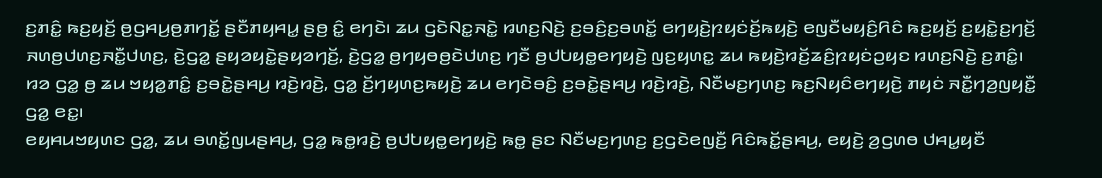ꤢ꤬ꤊꤢꤨ꤭ ꤒꤢ꤬ꤟꤢꤩ꤬ ꤥ꤬ꤞꤌꤣ꤬ꤥ꤬ꤊꤚꤢꤩ꤭ ꤔꤢꤪꤊꤟꤌꤣ꤭ ꤔꤥ꤬ ꤢꤨ꤭ ꤕꤚꤢꤧ꤯ ꤘꤣ ꤞꤢꤧꤡꤢ꤭ꤏꤢꤧ꤭ ꤙꤛꤢ꤬ꤡꤢꤧ꤬ ꤢ꤬ꤋꤢꤨ꤬ꤢ꤬ꤋꤛꤢꤩ꤭ ꤕꤚꤟꤢꤧ꤬ꤐꤟꤢꤦꤢꤩ꤬ꤒꤟꤢꤧ꤬ ꤕꤜꤢꤪꤗꤟꤢꤨ꤬ꤖꤢꤨ ꤒꤢ꤬ꤟꤢꤩ꤬ ꤢ꤬ꤟꤢꤧ꤭ꤢ꤬ꤚꤢꤩ꤬ ꤏꤛꤥ꤬ꤓꤛꤢ꤬ꤏꤢꤪ꤭ꤓꤛꤢ꤬, ꤢꤧ꤬ꤞꤤ꤭ ꤔꤟꤤꤟꤢꤧ꤭ꤔꤟꤤꤚꤢꤩ꤬, ꤢꤧ꤬ꤞꤤ꤭ ꤥ꤬ꤚꤟꤥꤥ꤬ꤢꤧꤓꤛꤢ꤬ ꤚꤢꤪ ꤥ꤬ꤓꤝꤟꤥ꤭ꤕꤚꤟꤢꤧ꤬ ꤜꤢ꤬ꤟꤛꤢ꤭ ꤘꤣ ꤒꤟꤢꤧ꤬ꤙꤢꤩ꤬ꤘꤢꤨ꤬ꤐꤟꤢꤦꤑꤟꤢ ꤙꤛꤢ꤬ꤡꤢꤧ꤬ ꤢ꤬ꤊꤢꤨ꤭꤯
ꤙꤤ ꤞꤤ꤭ ꤥ꤬ ꤘꤣ ꤠꤟꤤ꤭ꤊꤢꤨ꤭ ꤢ꤬ꤋꤢꤧ꤭ꤔꤌꤣ꤬ ꤙꤢꤧ꤬ꤙꤢꤧ꤬, ꤞꤤ꤭ ꤢꤩ꤬ꤚꤟꤛꤢ꤬ꤒꤟꤢꤧ꤬ ꤘꤣ ꤕꤚꤢꤧꤋꤢꤨ꤬ ꤢ꤬ꤋꤢꤧ꤭ꤔꤌꤣ꤬ ꤙꤢꤧ꤬ꤙꤢꤧ꤬, ꤡꤢꤪꤗꤢ꤬ꤚꤛꤢ꤬ ꤒꤢ꤬ꤡꤟꤢꤨꤕꤚꤟꤢꤧ꤬ ꤊꤟꤢꤦ ꤏꤢꤪ꤭ꤚꤤ꤬ꤜꤟꤢꤪ꤭ ꤞꤤ꤭ ꤕꤢ꤭꤯
ꤕꤟꤌꤣꤠꤟꤛꤢ ꤞꤤ꤭, ꤘꤣ ꤋꤛꤢꤩ꤭ꤜꤣꤔꤌꤣ꤬, ꤞꤤ꤭ ꤒꤥ꤭ꤙꤢꤧ꤬ ꤥ꤬ꤓꤝꤟꤥ꤭ꤕꤚꤟꤢꤧ꤬ ꤒꤥ꤭ ꤔꤢ ꤡꤢꤪꤗꤢ꤬ꤚꤛꤢ꤬ ꤢ꤬ꤞꤢꤧꤕꤜꤢꤪ꤬ ꤖꤢꤨꤒꤢꤩ꤭ꤔꤌꤣ꤬, ꤕꤟꤢꤧ꤬ ꤤ꤬ꤞꤛꤥ ꤓꤌꤣ꤭ꤟꤢꤪ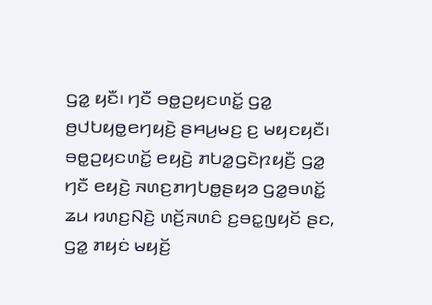ꤞꤤ꤭ ꤟꤢꤪ꤯ ꤚꤢꤪ ꤋꤥ꤭ꤑꤟꤢꤛꤢꤩ꤭ ꤞꤤ꤭ ꤥ꤬ꤓꤝꤟꤥ꤭ꤕꤚꤟꤢꤧ꤬ ꤔꤌꤣ꤬ꤗꤢ꤬ ꤢ꤬ ꤗꤟꤢꤟꤢꤪ꤯ ꤋꤥ꤭ꤑꤟꤢꤛꤢꤩ꤭ ꤕꤟꤢꤧ꤬ ꤊꤝꤤ꤭ꤞꤢꤧꤐꤟꤢꤪ꤬ ꤞꤤ꤭ ꤚꤢꤪ ꤕꤟꤢꤧ꤬ ꤏꤛꤢ꤬ꤊꤚꤝꤥ꤭ꤔꤟꤤ ꤞꤤ꤭ꤋꤛꤢꤩ꤭ ꤘꤣ ꤙꤛꤢ꤬ꤡꤢꤧ꤬ ꤛꤢꤩ꤬ꤏꤛꤢꤨ ꤢ꤬ꤋꤢ꤭ꤜꤟꤢꤩ ꤔꤢ, ꤞꤤ꤭ ꤊꤟꤢꤦ ꤗꤟꤢꤩ꤬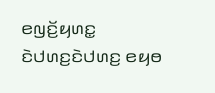ꤕꤜꤢꤩ꤬ꤟꤛꤢ꤭ ꤢꤧꤓꤛꤢ꤬ꤢꤧꤓꤛꤢ꤬ ꤕꤟꤥ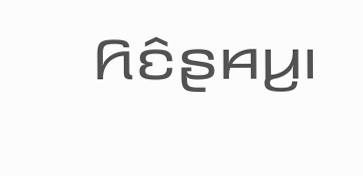ꤖꤢꤨꤔꤌꤣ꤬꤯